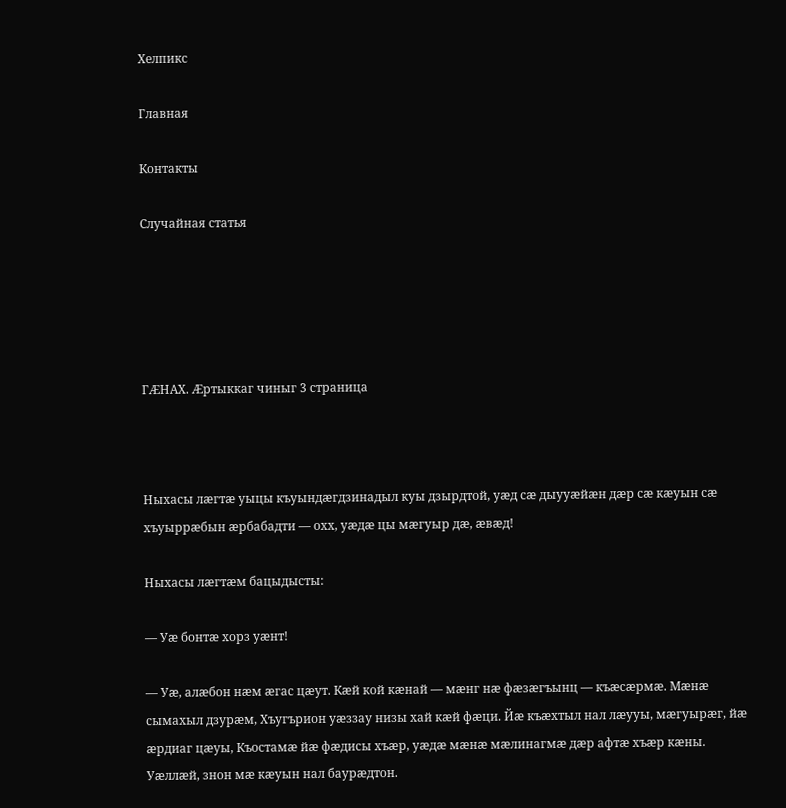Хелпикс

Главная

Контакты

Случайная статья





ГÆНАХ. Æртыккаг чиныг 3 страница



Ныхасы лæгтæ уыцы къуындæгдзинадыл куы дзырдтой, уæд сæ дыууæйæн дæр сæ кæуын сæ хъуыррæбын æрбабадти — охх, уæдæ цы мæгуыр дæ, æвæд!

Ныхасы лæгтæм бацыдысты:

— Уæ бонтæ хорз уæнт!

— Уæ, алæбон нæм æгас цæут. Кæй кой кæнай — мæнг нæ фæзæгъынц — къæсæрмæ. Мæнæ сымахыл дзурæм, Хъугърион уæззау низы хай кæй фæци. Йæ къæхтыл нал лæууы, мæгуырæг, йæ æрдиаг цæуы, Къостамæ йæ фæдисы хъæр, уæдæ мæнæ мæлинагмæ дæр афтæ хъæр кæны. Уæллæй, знон мæ кæуын нал баурæдтон.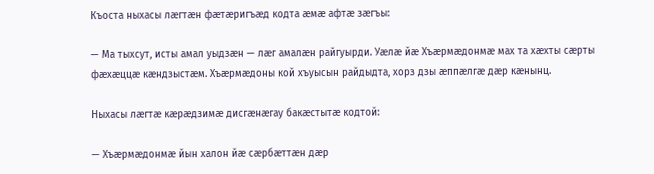Къоста ныхасы лæгтæн фæтæригъæд кодта æмæ афтæ зæгъы:

— Ма тыхсут, исты амал уыдзæн — лæг амалæн райгуырди. Уæлæ йæ Хъæрмæдонмæ мах та хæхты сæрты фæхæццæ кæндзыстæм. Хъæрмæдоны кой хъуысын райдыдта, хорз дзы æппæлгæ дæр кæнынц.

Ныхасы лæгтæ кæрæдзимæ дисгæнæгау бакæстытæ кодтой:

— Хъæрмæдонмæ йын халон йæ сæрбæттæн дæр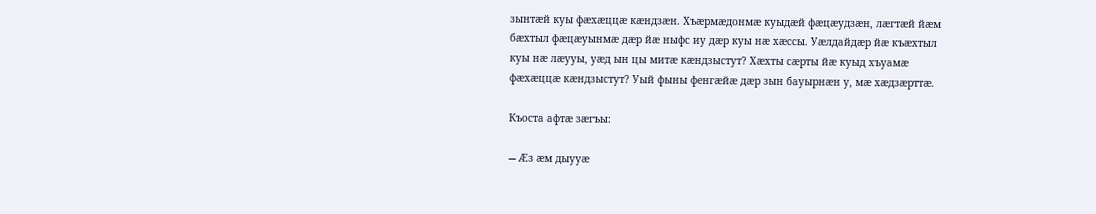зынтæй куы фæхæццæ кæндзæн. Хъæрмæдонмæ куыдæй фæцæудзæн, лæгтæй йæм бæхтыл фæцæуынмæ дæр йæ ныфс иу дæр куы нæ хæссы. Уæлдайдæр йæ къæхтыл куы нæ лæууы, уæд ын цы митæ кæндзыстут? Хæхты сæрты йæ куыд хъуамæ фæхæццæ кæндзыстут? Уый фыны фенгæйæ дæр зын бауырнæн у, мæ хæдзæрттæ.

Къоста афтæ зæгъы:

— Æз æм дыууæ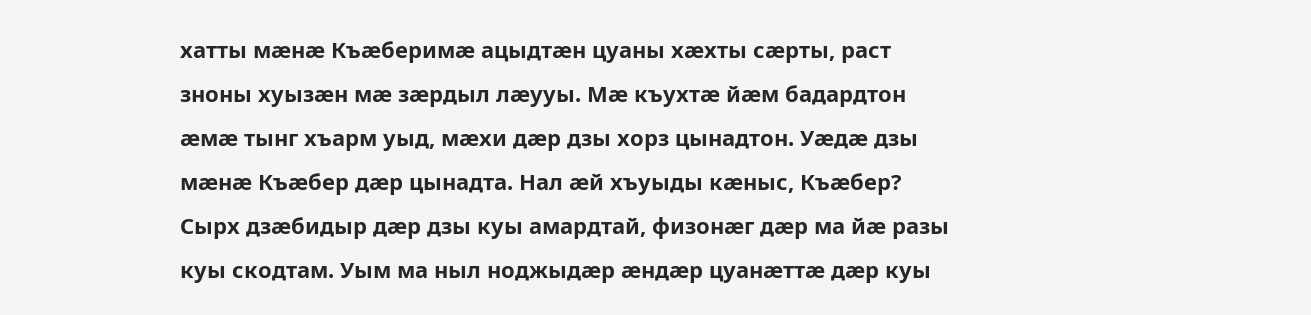хатты мæнæ Къæберимæ ацыдтæн цуаны хæхты сæрты, раст зноны хуызæн мæ зæрдыл лæууы. Мæ къухтæ йæм бадардтон æмæ тынг хъарм уыд, мæхи дæр дзы хорз цынадтон. Уæдæ дзы мæнæ Къæбер дæр цынадта. Нал æй хъуыды кæныс, Къæбер? Сырх дзæбидыр дæр дзы куы амардтай, физонæг дæр ма йæ разы куы скодтам. Уым ма ныл ноджыдæр æндæр цуанæттæ дæр куы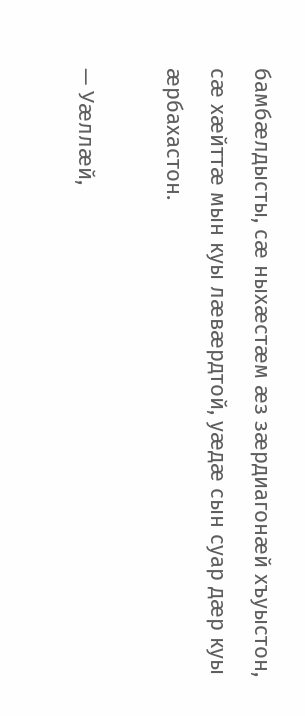бамбæлдысты, сæ ныхæстæм æз зæрдиагонæй хъуыстон, сæ хæйттæ мын куы лæвæрдтой, уæдæ сын суар дæр куы æрбахастон.

— Уæллæй,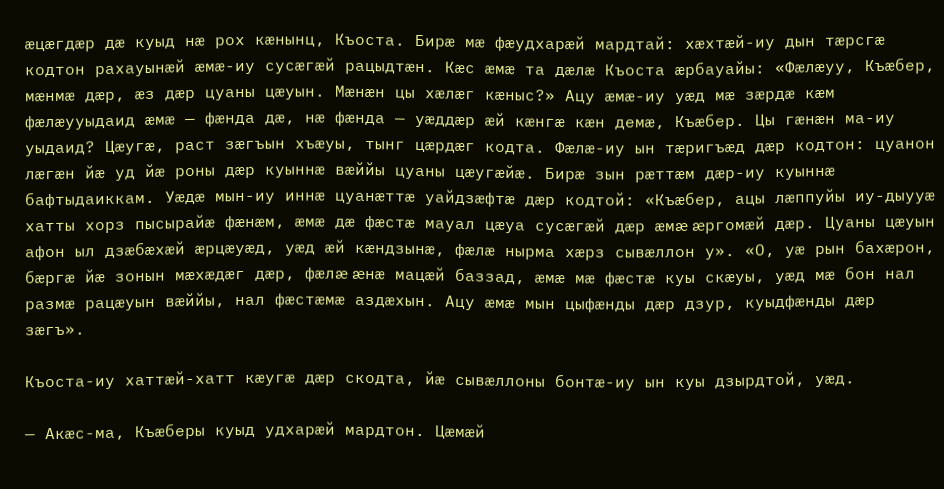æцæгдæр дæ куыд нæ рох кæнынц, Къоста. Бирæ мæ фæудхарæй мардтай: хæхтæй-иу дын тæрсгæ кодтон рахауынæй æмæ-иу сусæгæй рацыдтæн. Кæс æмæ та дæлæ Къоста æрбауайы: «Фæлæуу, Къæбер, мæнмæ дæр, æз дæр цуаны цæуын. Мæнæн цы хæлæг кæныс?» Ацу æмæ-иу уæд мæ зæрдæ кæм фæлæууыдаид æмæ — фæнда дæ, нæ фæнда — уæддæр æй кæнгæ кæн демæ, Къæбер. Цы гæнæн ма-иу уыдаид? Цæугæ, раст зæгъын хъæуы, тынг цæрдæг кодта. Фæлæ-иу ын тæригъæд дæр кодтон: цуанон лæгæн йæ уд йæ роны дæр куыннæ вæййы цуаны цæугæйæ. Бирæ зын рæттæм дæр-иу куыннæ бафтыдаиккам. Уæдæ мын-иу иннæ цуанæттæ уайдзæфтæ дæр кодтой: «Къæбер, ацы лæппуйы иу-дыууæ хатты хорз пысырайæ фæнæм, æмæ дæ фæстæ мауал цæуа сусæгæй дæр æмæ æргомæй дæр. Цуаны цæуын афон ыл дзæбæхæй æрцæуæд, уæд æй кæндзынæ, фæлæ нырма хæрз сывæллон у». «О, уæ рын бахæрон, бæргæ йæ зонын мæхæдæг дæр, фæлæ æнæ мацæй баззад, æмæ мæ фæстæ куы скæуы, уæд мæ бон нал размæ рацæуын вæййы, нал фæстæмæ аздæхын. Ацу æмæ мын цыфæнды дæр дзур, куыдфæнды дæр зæгъ».

Къоста-иу хаттæй-хатт кæугæ дæр скодта, йæ сывæллоны бонтæ-иу ын куы дзырдтой, уæд.

— Акæс-ма, Къæберы куыд удхарæй мардтон. Цæмæй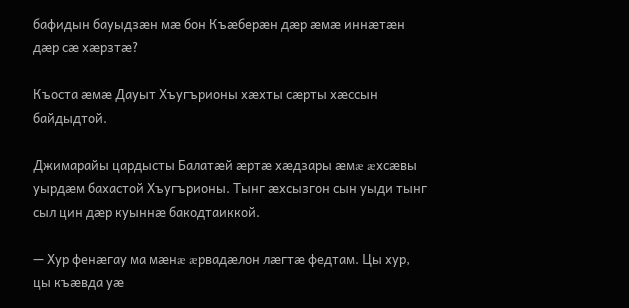бафидын бауыдзæн мæ бон Къæберæн дæр æмæ иннæтæн дæр сæ хæрзтæ?

Къоста æмæ Дауыт Хъугърионы хæхты сæрты хæссын байдыдтой.

Джимарайы цардысты Балатæй æртæ хæдзары æмæ æхсæвы уырдæм бахастой Хъугърионы. Тынг æхсызгон сын уыди тынг сыл цин дæр куыннæ бакодтаиккой.

— Хур фенæгау ма мæнæ æрвадæлон лæгтæ федтам. Цы хур, цы къæвда уæ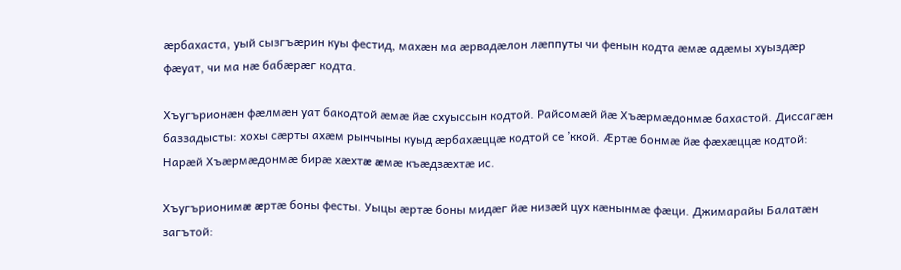æрбахаста, уый сызгъæрин куы фестид, махæн ма æрвадæлон лæппуты чи фенын кодта æмæ адæмы хуыздæр фæуат, чи ма нæ бабæрæг кодта.

Хъугърионæн фæлмæн уат бакодтой æмæ йæ схуыссын кодтой. Райсомæй йæ Хъæрмæдонмæ бахастой. Диссагæн баззадысты: хохы сæрты ахæм рынчыны куыд æрбахæццæ кодтой се ’ккой. Æртæ бонмæ йæ фæхæццæ кодтой: Нарæй Хъæрмæдонмæ бирæ хæхтæ æмæ къæдзæхтæ ис.

Хъугърионимæ æртæ боны фесты. Уыцы æртæ боны мидæг йæ низæй цух кæнынмæ фæци. Джимарайы Балатæн загътой: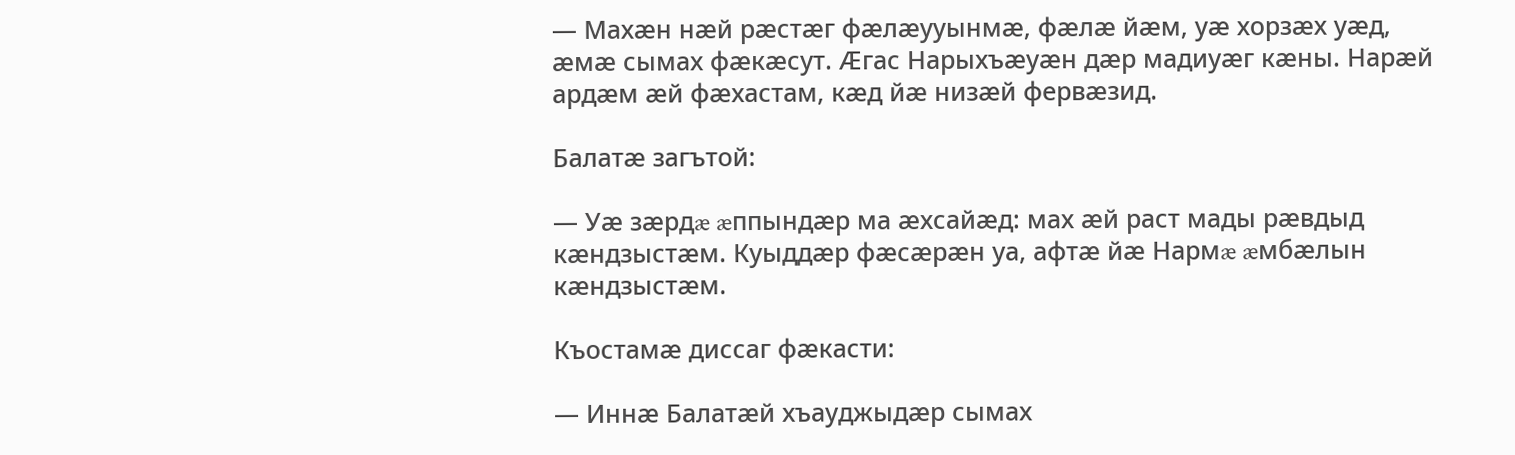— Махæн нæй рæстæг фæлæууынмæ, фæлæ йæм, уæ хорзæх уæд, æмæ сымах фæкæсут. Æгас Нарыхъæуæн дæр мадиуæг кæны. Нарæй ардæм æй фæхастам, кæд йæ низæй фервæзид.

Балатæ загътой:

— Уæ зæрдæ æппындæр ма æхсайæд: мах æй раст мады рæвдыд кæндзыстæм. Куыддæр фæсæрæн уа, афтæ йæ Нармæ æмбæлын кæндзыстæм.

Къостамæ диссаг фæкасти:

— Иннæ Балатæй хъауджыдæр сымах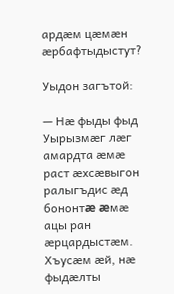ардæм цæмæн æрбафтыдыстут?

Уыдон загътой:

— Нæ фыды фыд Уырызмæг лæг амардта æмæ раст æхсæвыгон ралыгъдис æд бононтæ æмæ ацы ран æрцардыстæм. Хъусæм æй, нæ фыдæлты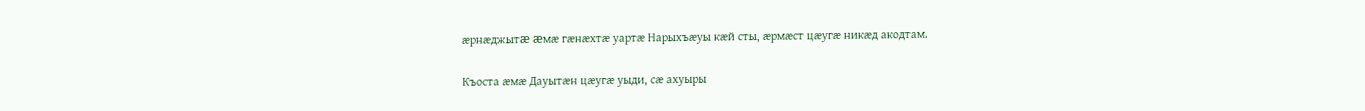æрнæджытæ æмæ гæнæхтæ уартæ Нарыхъæуы кæй сты, æрмæст цæугæ никæд акодтам.

Къоста æмæ Дауытæн цæугæ уыди, сæ ахуыры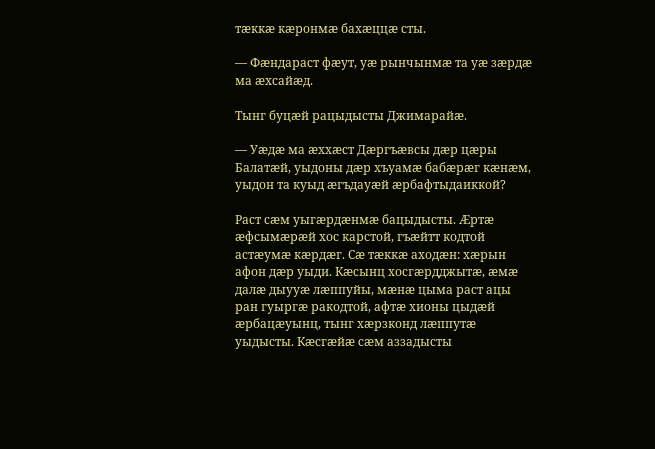тæккæ кæронмæ бахæццæ сты.

— Фæндараст фæут, уæ рынчынмæ та уæ зæрдæ ма æхсайæд.

Тынг буцæй рацыдысты Джимарайæ.

— Уæдæ ма æххæст Дæргъæвсы дæр цæры Балатæй, уыдоны дæр хъуамæ бабæрæг кæнæм, уыдон та куыд æгъдауæй æрбафтыдаиккой?

Раст сæм уыгæрдæнмæ бацыдысты. Æртæ æфсымæрæй хос карстой, гъæйтт кодтой астæумæ кæрдæг. Сæ тæккæ аходæн: хæрын афон дæр уыди. Кæсынц хосгæрдджытæ, æмæ далæ дыууæ лæппуйы, мæнæ цыма раст ацы ран гуыргæ ракодтой, афтæ хионы цыдæй æрбацæуынц, тынг хæрзконд лæппутæ уыдысты. Кæсгæйæ сæм аззадысты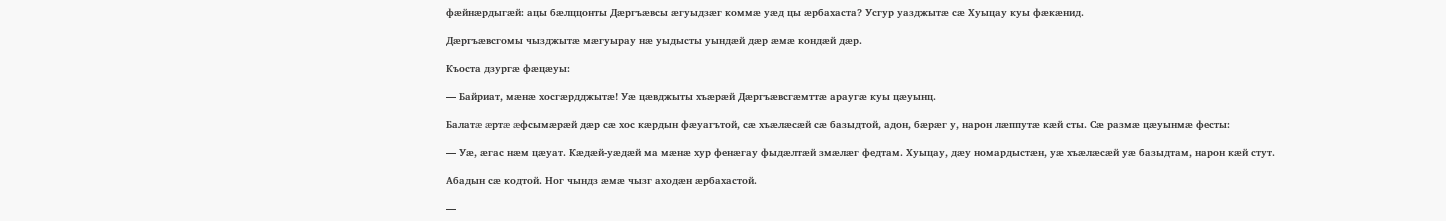фæйнæрдыгæй: ацы бæлццонты Дæргъæвсы æгуыдзæг коммæ уæд цы æрбахаста? Усгур уазджытæ сæ Хуыцау куы фæкæнид.

Дæргъæвсгомы чызджытæ мæгуырау нæ уыдысты уындæй дæр æмæ кондæй дæр.

Къоста дзургæ фæцæуы:

— Байриат, мæнæ хосгæрдджытæ! Уæ цæвджыты хъæрæй Дæргъæвсгæмттæ араугæ куы цæуынц.

Балатæ æртæ æфсымæрæй дæр сæ хос кæрдын фæуагътой, сæ хъæлæсæй сæ базыдтой, адон, бæрæг у, нарон лæппутæ кæй сты. Сæ размæ цæуынмæ фесты:

— Уæ, æгас нæм цæуат. Кæдæй-уæдæй ма мæнæ хур фенæгау фыдæлтæй змæлæг федтам. Хуыцау, дæу номардыстæн, уæ хъæлæсæй уæ базыдтам, нарон кæй стут.

Абадын сæ кодтой. Ног чындз æмæ чызг аходæн æрбахастой.

—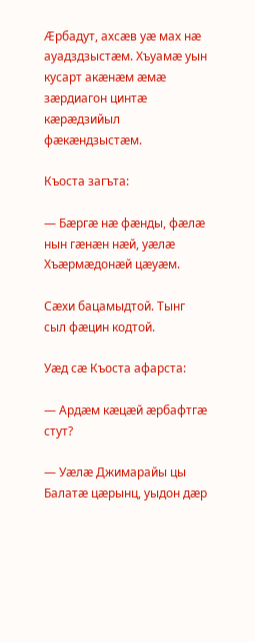Æрбадут, ахсæв уæ мах нæ ауадздзыстæм. Хъуамæ уын кусарт акæнæм æмæ зæрдиагон цинтæ кæрæдзийыл фæкæндзыстæм.

Къоста загъта:

— Бæргæ нæ фæнды, фæлæ нын гæнæн нæй, уæлæ Хъæрмæдонæй цæуæм.

Сæхи бацамыдтой. Тынг сыл фæцин кодтой.

Уæд сæ Къоста афарста:

— Ардæм кæцæй æрбафтгæ стут?

— Уæлæ Джимарайы цы Балатæ цæрынц, уыдон дæр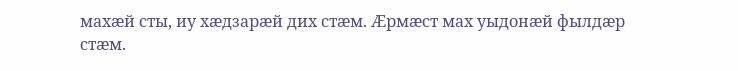махæй сты, иу хæдзарæй дих стæм. Æрмæст мах уыдонæй фылдæр стæм.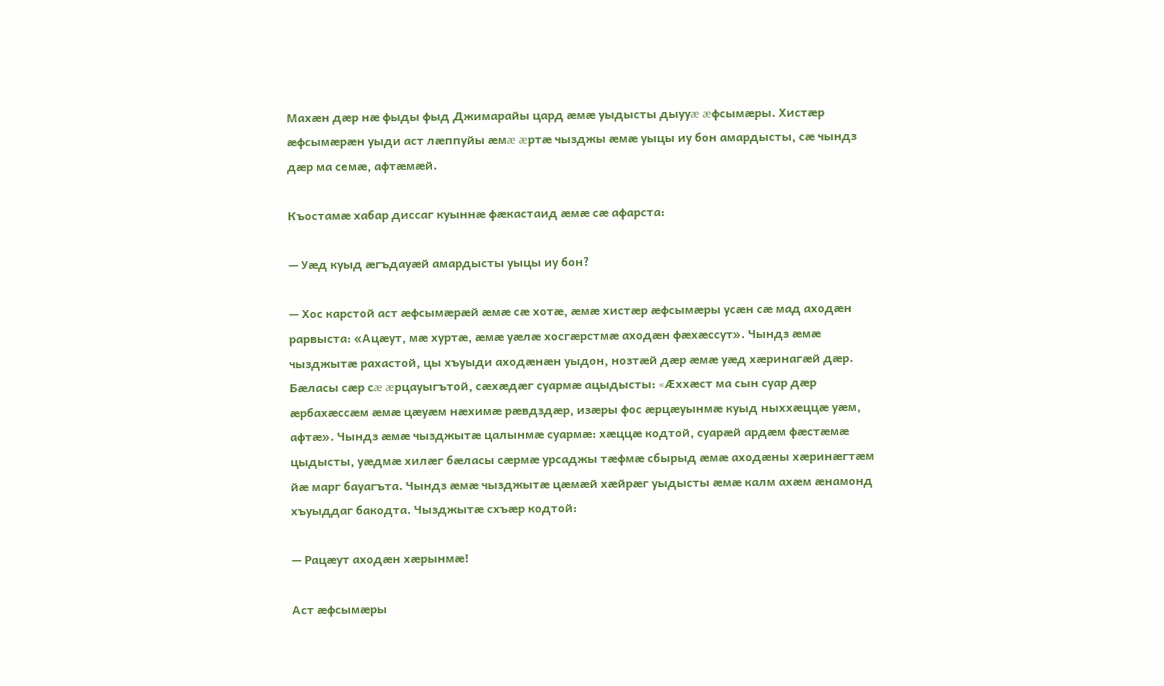Махæн дæр нæ фыды фыд Джимарайы цард æмæ уыдысты дыууæ æфсымæры. Хистæр æфсымæрæн уыди аст лæппуйы æмæ æртæ чызджы æмæ уыцы иу бон амардысты, сæ чындз дæр ма семæ, афтæмæй.

Къостамæ хабар диссаг куыннæ фæкастаид æмæ сæ афарста:

— Уæд куыд æгъдауæй амардысты уыцы иу бон?

— Хос карстой аст æфсымæрæй æмæ сæ хотæ, æмæ хистæр æфсымæры усæн сæ мад аходæн рарвыста: «Ацæут, мæ хуртæ, æмæ уæлæ хосгæрстмæ аходæн фæхæссут». Чындз æмæ чызджытæ рахастой, цы хъуыди аходæнæн уыдон, нозтæй дæр æмæ уæд хæринагæй дæр. Бæласы сæр сæ æрцауыгътой, сæхæдæг суармæ ацыдысты: «Æххæст ма сын суар дæр æрбахæссæм æмæ цæуæм нæхимæ рæвдздæр, изæры фос æрцæуынмæ куыд ныххæццæ уæм, афтæ». Чындз æмæ чызджытæ цалынмæ суармæ: хæццæ кодтой, суарæй ардæм фæстæмæ цыдысты, уæдмæ хилæг бæласы сæрмæ урсаджы тæфмæ сбырыд æмæ аходæны хæринæгтæм йæ марг бауагъта. Чындз æмæ чызджытæ цæмæй хæйрæг уыдысты æмæ калм ахæм æнамонд хъуыддаг бакодта. Чызджытæ схъæр кодтой:

— Рацæут аходæн хæрынмæ!

Аст æфсымæры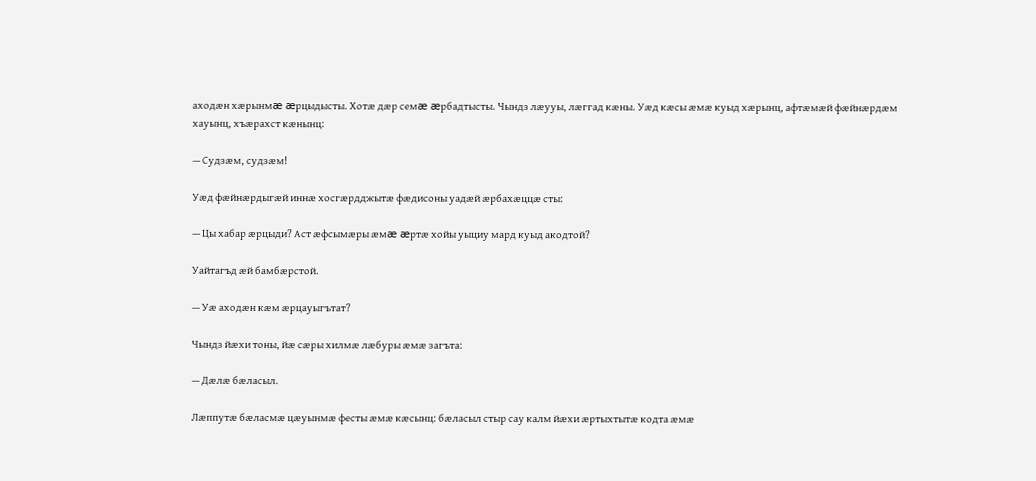аходæн хæрынмæ æрцыдысты. Хотæ дæр семæ æрбадтысты. Чындз лæууы, лæггад кæны. Уæд кæсы æмæ куыд хæрынц, афтæмæй фæйнæрдæм хауынц, хъæрахст кæнынц:

— Судзæм, судзæм!

Уæд фæйнæрдыгæй иннæ хосгæрдджытæ фæдисоны уадæй æрбахæццæ сты:

— Цы хабар æрцыди? Аст æфсымæры æмæ æртæ хойы уыциу мард куыд акодтой?

Уайтагъд æй бамбæрстой.

— Уæ аходæн кæм æрцауыгътат?

Чындз йæхи тоны, йæ сæры хилмæ лæбуры æмæ загъта:

— Дæлæ бæласыл.

Лæппутæ бæласмæ цæуынмæ фесты æмæ кæсынц: бæласыл стыр сау калм йæхи æртыхтытæ кодта æмæ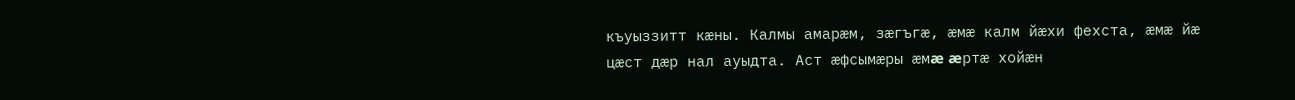къуыззитт кæны. Калмы амарæм, зæгъгæ, æмæ калм йæхи фехста, æмæ йæ цæст дæр нал ауыдта. Аст æфсымæры æмæ æртæ хойæн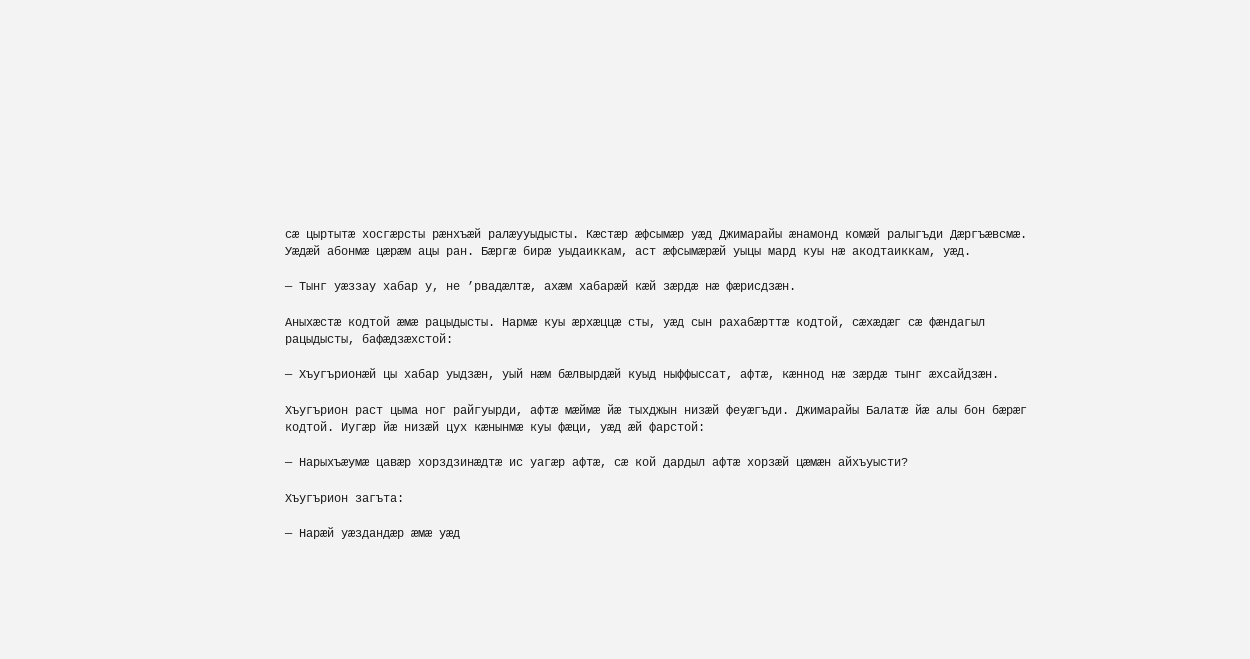сæ цыртытæ хосгæрсты рæнхъæй ралæууыдысты. Кæстæр æфсымæр уæд Джимарайы æнамонд комæй ралыгъди Дæргъæвсмæ. Уæдæй абонмæ цæрæм ацы ран. Бæргæ бирæ уыдаиккам, аст æфсымæрæй уыцы мард куы нæ акодтаиккам, уæд.

— Тынг уæззау хабар у, не ’рвадæлтæ, ахæм хабарæй кæй зæрдæ нæ фæрисдзæн.

Аныхæстæ кодтой æмæ рацыдысты. Нармæ куы æрхæццæ сты, уæд сын рахабæрттæ кодтой, сæхæдæг сæ фæндагыл рацыдысты, бафæдзæхстой:

— Хъугърионæй цы хабар уыдзæн, уый нæм бæлвырдæй куыд ныффыссат, афтæ, кæннод нæ зæрдæ тынг æхсайдзæн.

Хъугърион раст цыма ног райгуырди, афтæ мæймæ йæ тыхджын низæй феуæгъди. Джимарайы Балатæ йæ алы бон бæрæг кодтой. Иугæр йæ низæй цух кæнынмæ куы фæци, уæд æй фарстой:

— Нарыхъæумæ цавæр хорздзинæдтæ ис уагæр афтæ, сæ кой дардыл афтæ хорзæй цæмæн айхъуысти?

Хъугърион загъта:

— Нарæй уæздандæр æмæ уæд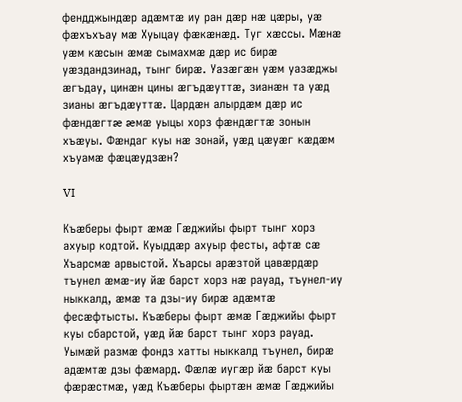фендджындæр адæмтæ иу ран дæр нæ цæры, уæ фæхъхъау мæ Хуыцау фæкæнæд. Туг хæссы. Мæнæ уæм кæсын æмæ сымахмæ дæр ис бирæ уæздандзинад, тынг бирæ. Уазæгæн уæм уазæджы æгъдау, цинæн цины æгъдæуттæ, зианæн та уæд зианы æгъдæуттæ. Цардæн алырдæм дæр ис фæндæгтæ æмæ уыцы хорз фæндæгтæ зонын хъæуы. Фæндаг куы нæ зонай, уæд цæуæг кæдæм хъуамæ фæцæудзæн?

VI

Къæберы фырт æмæ Гæджийы фырт тынг хорз ахуыр кодтой. Куыддæр ахуыр фесты, афтæ сæ Хъарсмæ арвыстой. Хъарсы арæзтой цавæрдæр тъунел æмæ-иу йæ барст хорз нæ рауад, тъунел-иу ныккалд, æмæ та дзы-иу бирæ адæмтæ фесæфтысты. Къæберы фырт æмæ Гæджийы фырт куы сбарстой, уæд йæ барст тынг хорз рауад. Уымæй размæ фондз хатты ныккалд тъунел, бирæ адæмтæ дзы фæмард. Фæлæ иугæр йæ барст куы фæрæстмæ, уæд Къæберы фыртæн æмæ Гæджийы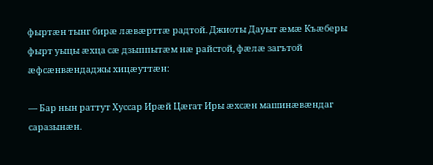фыртæн тынг бирæ лæвæрттæ радтой. Джиоты Дауыт æмæ Къæберы фырт уыцы æхца сæ дзыппытæм нæ райстой, фæлæ загътой æфсæнвæндаджы хицæуттæн:

— Бар нын раттут Хуссар Ирæй Цæгат Иры æхсæн машинæвæндаг саразынæн.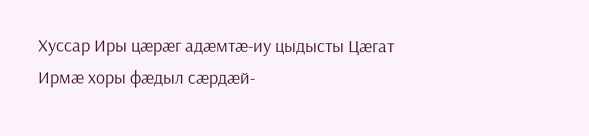Хуссар Иры цæрæг адæмтæ-иу цыдысты Цæгат Ирмæ хоры фæдыл сæрдæй-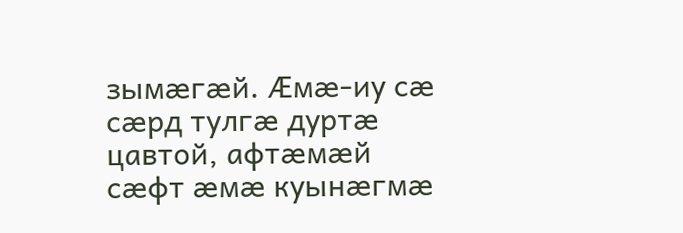зымæгæй. Æмæ-иу сæ сæрд тулгæ дуртæ цавтой, афтæмæй сæфт æмæ куынæгмæ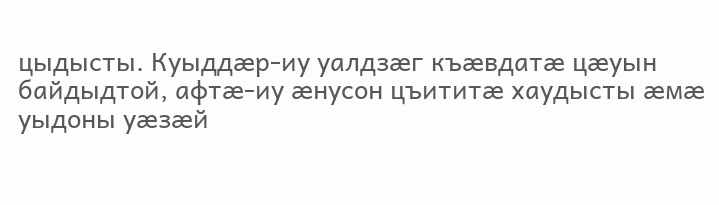цыдысты. Куыддæр-иу уалдзæг къæвдатæ цæуын байдыдтой, афтæ-иу æнусон цъититæ хаудысты æмæ уыдоны уæзæй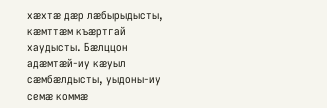хæхтæ дæр лæбырыдысты, кæмттæм къæртгай хаудысты. Бæлццон адæмтæй-иу кæуыл сæмбæлдысты, уыдоны-иу семæ коммæ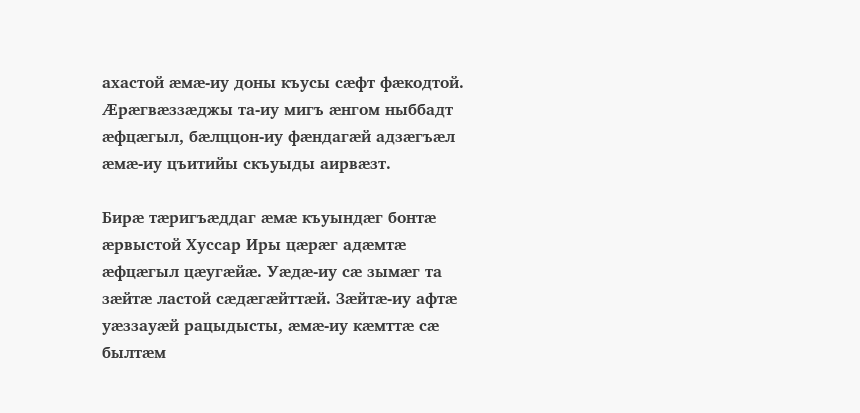ахастой æмæ-иу доны къусы сæфт фæкодтой. Æрæгвæззæджы та-иу мигъ æнгом ныббадт æфцæгыл, бæлццон-иу фæндагæй адзæгъæл æмæ-иу цъитийы скъуыды аирвæзт.

Бирæ тæригъæддаг æмæ къуындæг бонтæ æрвыстой Хуссар Иры цæрæг адæмтæ æфцæгыл цæугæйæ. Уæдæ-иу сæ зымæг та зæйтæ ластой сæдæгæйттæй. Зæйтæ-иу афтæ уæззауæй рацыдысты, æмæ-иу кæмттæ сæ былтæм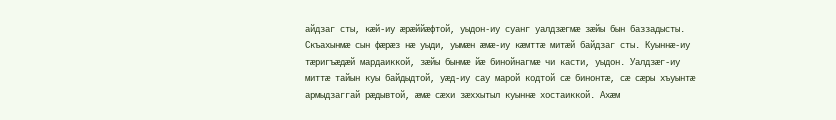айдзаг сты, кæй-иу æрæййæфтой, уыдон-иу суанг уалдзæгмæ зæйы бын баззадысты. Скъахынмæ сын фæрæз нæ уыди, уымæн æмæ-иу кæмттæ митæй байдзаг сты. Куыннæ-иу тæригъæдæй мардаиккой, зæйы бынмæ йæ бинойнагмæ чи касти, уыдон. Уалдзæг-иу миттæ тайын куы байдыдтой, уæд-иу сау марой кодтой сæ бинонтæ, сæ сæры хъуынтæ армыдзаггай рæдывтой, æмæ сæхи зæххытыл куыннæ хостаиккой. Ахæм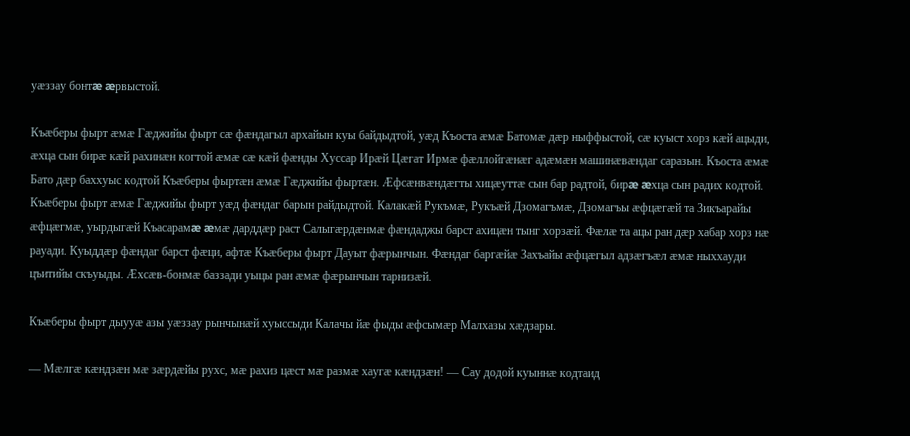уæззау бонтæ æрвыстой.

Къæберы фырт æмæ Гæджийы фырт сæ фæндагыл архайын куы байдыдтой, уæд Къоста æмæ Батомæ дæр ныффыстой, сæ куыст хорз кæй ацыди, æхца сын бирæ кæй рахинæн когтой æмæ сæ кæй фæнды Хуссар Ирæй Цæгат Ирмæ фæллойгæнæг адæмæн машинæвæндаг саразын. Къоста æмæ Бато дæр баххуыс кодтой Къæберы фыртæн æмæ Гæджийы фыртæн. Æфсæнвæндæгты хицæуттæ сын бар радтой, бирæ æхца сын радих кодтой. Къæберы фырт æмæ Гæджийы фырт уæд фæндаг барын райдыдтой. Калакæй Рукъмæ, Рукъæй Дзомагъмæ, Дзомагъы æфцæгæй та Зикъарайы æфцæгмæ, уырдыгæй Къасарамæ æмæ дарддæр раст Салыгæрдæнмæ фæндаджы барст ахицæн тынг хорзæй. Фæлæ та ацы ран дæр хабар хорз нæ рауади. Куыддæр фæндаг барст фæци, афтæ Къæберы фырт Дауыт фæрынчын. Фæндаг баргæйæ Захъайы æфцæгыл адзæгъæл æмæ ныххауди цъитийы скъуыды. Æхсæв-бонмæ баззади уыцы ран æмæ фæрынчын тарнизæй.

Къæберы фырт дыууæ азы уæззау рынчынæй хуыссыди Калачы йæ фыды æфсымæр Малхазы хæдзары.

— Мæлгæ кæндзæн мæ зæрдæйы рухс, мæ рахиз цæст мæ размæ хаугæ кæндзæн! — Сау додой куыннæ кодтаид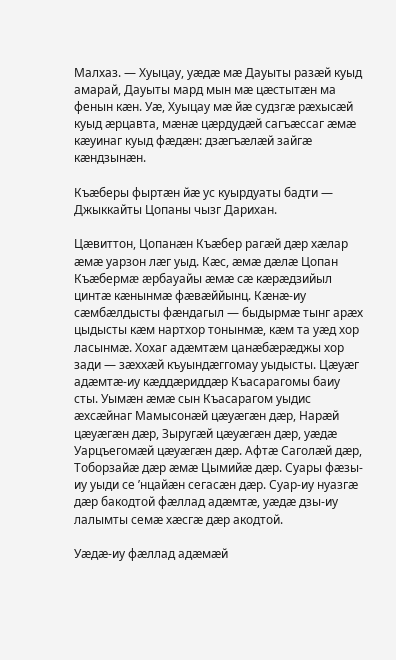Малхаз. — Хуыцау, уæдæ мæ Дауыты разæй куыд амарай, Дауыты мард мын мæ цæстытæн ма фенын кæн. Уæ, Хуыцау мæ йæ судзгæ рæхысæй куыд æрцавта, мæнæ цæрдудæй сагъæссаг æмæ кæуинаг куыд фæдæн: дзæгъæлæй зайгæ кæндзынæн.

Къæберы фыртæн йæ ус куырдуаты бадти — Джыккайты Цопаны чызг Дарихан.

Цæвиттон, Цопанæн Къæбер рагæй дæр хæлар æмæ уарзон лæг уыд. Кæс, æмæ дæлæ Цопан Къæбермæ æрбауайы æмæ сæ кæрæдзийыл цинтæ кæнынмæ фæвæййынц. Кæнæ-иу сæмбæлдысты фæндагыл — быдырмæ тынг арæх цыдысты кæм нартхор тонынмæ, кæм та уæд хор ласынмæ. Хохаг адæмтæм цанæбæрæджы хор зади — зæххæй къуындæггомау уыдысты. Цæуæг адæмтæ-иу кæддæриддæр Къасарагомы баиу сты. Уымæн æмæ сын Къасарагом уыдис æхсæйнаг Мамысонæй цæуæгæн дæр, Нарæй цæуæгæн дæр, Зыругæй цæуæгæн дæр, уæдæ Уарцъегомæй цæуæгæн дæр. Афтæ Саголæй дæр, Тоборзайæ дæр æмæ Цымийæ дæр. Суары фæзы-иу уыди се ’нцайæн сегасæн дæр. Суар-иу нуазгæ дæр бакодтой фæллад адæмтæ, уæдæ дзы-иу лалымты семæ хæсгæ дæр акодтой.

Уæдæ-иу фæллад адæмæй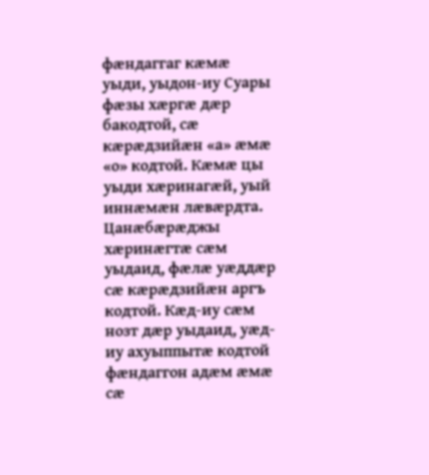фæндаггаг кæмæ уыди, уыдон-иу Суары фæзы хæргæ дæр бакодтой, сæ кæрæдзийæн «а» æмæ «о» кодтой. Кæмæ цы уыди хæринагæй, уый иннæмæн лæвæрдта. Цанæбæрæджы хæринæгтæ сæм уыдаид, фæлæ уæддæр сæ кæрæдзийæн аргъ кодтой. Кæд-иу сæм нозт дæр уыдаид, уæд-иу ахуыппытæ кодтой фæндаггон адæм æмæ сæ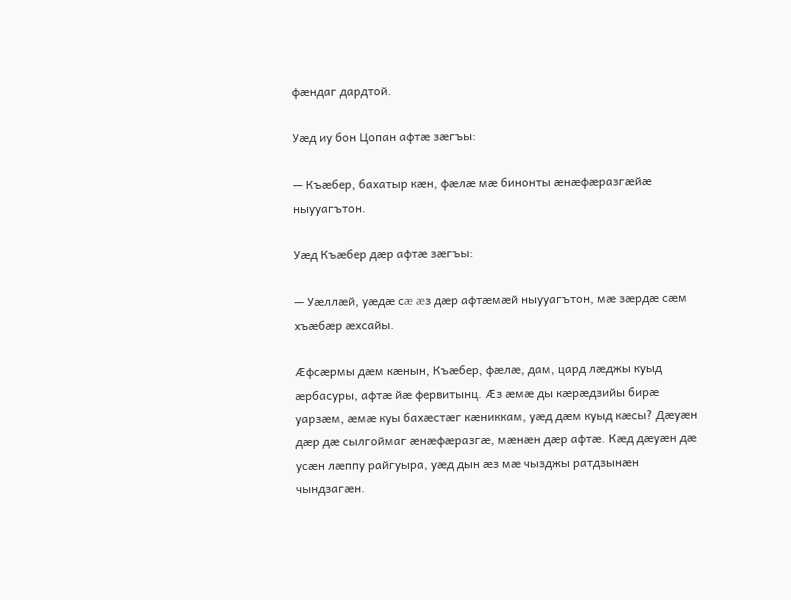фæндаг дардтой.

Уæд иу бон Цопан афтæ зæгъы:

— Къæбер, бахатыр кæн, фæлæ мæ бинонты æнæфæразгæйæ ныууагътон.

Уæд Къæбер дæр афтæ зæгъы:

— Уæллæй, уæдæ сæ æз дæр афтæмæй ныууагътон, мæ зæрдæ сæм хъæбæр æхсайы.

Æфсæрмы дæм кæнын, Къæбер, фæлæ, дам, цард лæджы куыд æрбасуры, афтæ йæ фервитынц. Æз æмæ ды кæрæдзийы бирæ уарзæм, æмæ куы бахæстæг кæниккам, уæд дæм куыд кæсы? Дæуæн дæр дæ сылгоймаг æнæфæразгæ, мæнæн дæр афтæ. Кæд дæуæн дæ усæн лæппу райгуыра, уæд дын æз мæ чызджы ратдзынæн чындзагæн.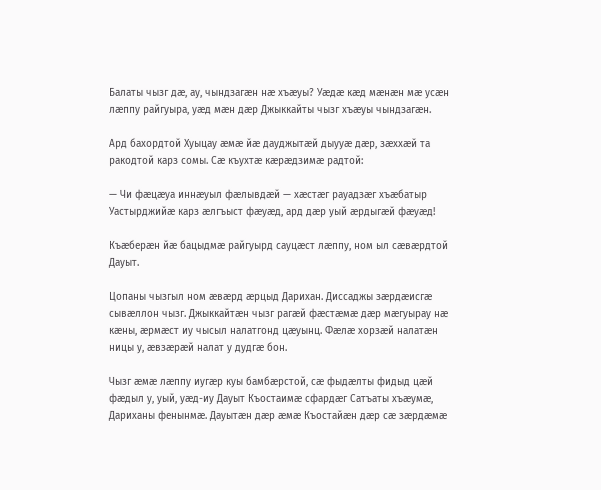Балаты чызг дæ, ау, чындзагæн нæ хъæуы? Уæдæ кæд мæнæн мæ усæн лæппу райгуыра, уæд мæн дæр Джыккайты чызг хъæуы чындзагæн.

Ард бахордтой Хуыцау æмæ йæ дауджытæй дыууæ дæр, зæххæй та ракодтой карз сомы. Сæ къухтæ кæрæдзимæ радтой:

— Чи фæцæуа иннæуыл фæлывдæй — хæстæг рауадзæг хъæбатыр Уастырджийæ карз æлгъыст фæуæд, ард дæр уый æрдыгæй фæуæд!

Къæберæн йæ бацыдмæ райгуырд сауцæст лæппу, ном ыл сæвæрдтой Дауыт.

Цопаны чызгыл ном æвæрд æрцыд Дарихан. Диссаджы зæрдæисгæ сывæллон чызг. Джыккайтæн чызг рагæй фæстæмæ дæр мæгуырау нæ кæны, æрмæст иу чысыл налатгонд цæуынц. Фæлæ хорзæй налатæн ницы у, æвзæрæй налат у дудгæ бон.

Чызг æмæ лæппу иугæр куы бамбæрстой, сæ фыдæлты фидыд цæй фæдыл у, уый, уæд-иу Дауыт Къостаимæ сфардæг Сатъаты хъæумæ, Дариханы фенынмæ. Дауытæн дæр æмæ Къостайæн дæр сæ зæрдæмæ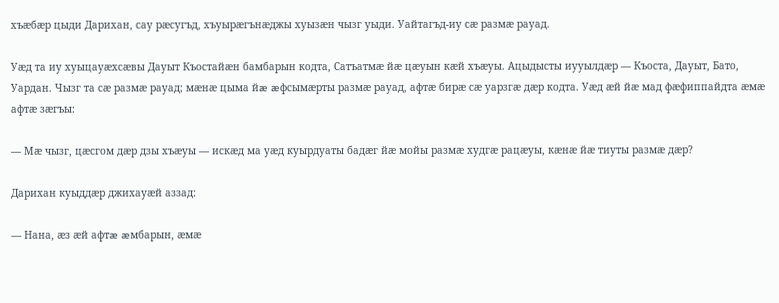хъæбæр цыди Дарихан, сау рæсугъд, хъуырæгънæджы хуызæн чызг уыди. Уайтагъд-иу сæ размæ рауад.

Уæд та иу хуыцауæхсæвы Дауыт Къостайæн бамбарын кодта, Сатъатмæ йæ цæуын кæй хъæуы. Ацыдысты иууылдæр — Къоста, Дауыт, Бато, Уардан. Чызг та сæ размæ рауад; мæнæ цыма йæ æфсымæрты размæ рауад, афтæ бирæ сæ уарзгæ дæр кодта. Уæд æй йæ мад фæфиппайдта æмæ афтæ зæгъы:

— Мæ чызг, цæсгом дæр дзы хъæуы — искæд ма уæд куырдуаты бадæг йæ мойы размæ худгæ рацæуы, кæнæ йæ тиуты размæ дæр?

Дарихан куыддæр джихауæй аззад:

— Нана, æз æй афтæ æмбарын, æмæ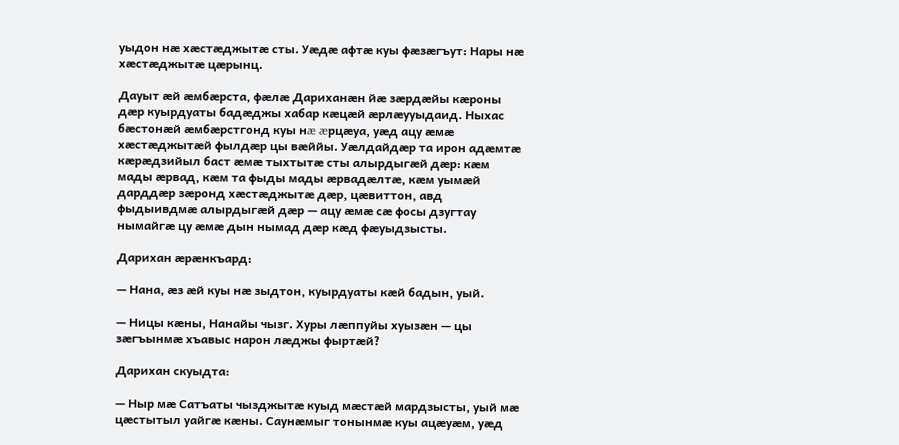уыдон нæ хæстæджытæ сты. Уæдæ афтæ куы фæзæгъут: Нары нæ хæстæджытæ цæрынц.

Дауыт æй æмбæрста, фæлæ Дариханæн йæ зæрдæйы кæроны дæр куырдуаты бадæджы хабар кæцæй æрлæууыдаид. Ныхас бæстонæй æмбæрстгонд куы нæ æрцæуа, уæд ацу æмæ хæстæджытæй фылдæр цы вæййы. Уæлдайдæр та ирон адæмтæ кæрæдзийыл баст æмæ тыхтытæ сты алырдыгæй дæр: кæм мады æрвад, кæм та фыды мады æрвадæлтæ, кæм уымæй дарддæр зæронд хæстæджытæ дæр, цæвиттон, авд фыдыивдмæ алырдыгæй дæр — ацу æмæ сæ фосы дзугтау нымайгæ цу æмæ дын нымад дæр кæд фæуыдзысты.

Дарихан æрæнкъард:

— Нана, æз æй куы нæ зыдтон, куырдуаты кæй бадын, уый.

— Ницы кæны, Нанайы чызг. Хуры лæппуйы хуызæн — цы зæгъынмæ хъавыс нарон лæджы фыртæй?

Дарихан скуыдта:

— Ныр мæ Сатъаты чызджытæ куыд мæстæй мардзысты, уый мæ цæстытыл уайгæ кæны. Саунæмыг тонынмæ куы ацæуæм, уæд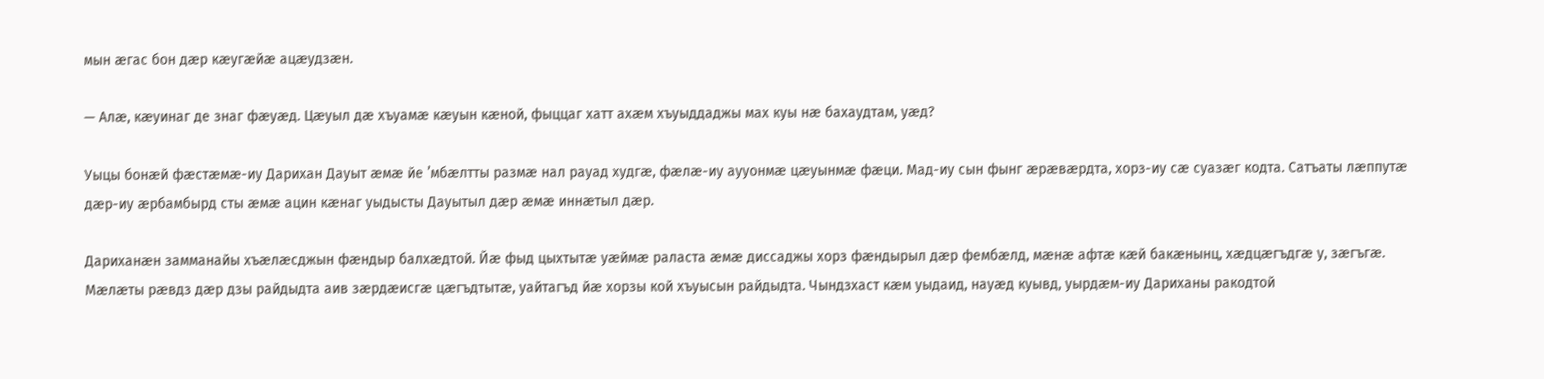мын æгас бон дæр кæугæйæ ацæудзæн.

— Алæ, кæуинаг де знаг фæуæд. Цæуыл дæ хъуамæ кæуын кæной, фыццаг хатт ахæм хъуыддаджы мах куы нæ бахаудтам, уæд?

Уыцы бонæй фæстæмæ-иу Дарихан Дауыт æмæ йе ’мбæлтты размæ нал рауад худгæ, фæлæ-иу аууонмæ цæуынмæ фæци. Мад-иу сын фынг æрæвæрдта, хорз-иу сæ суазæг кодта. Сатъаты лæппутæ дæр-иу æрбамбырд сты æмæ ацин кæнаг уыдысты Дауытыл дæр æмæ иннæтыл дæр.

Дариханæн замманайы хъæлæсджын фæндыр балхæдтой. Йæ фыд цыхтытæ уæймæ раласта æмæ диссаджы хорз фæндырыл дæр фембæлд, мæнæ афтæ кæй бакæнынц, хæдцæгъдгæ у, зæгъгæ. Мæлæты рæвдз дæр дзы райдыдта аив зæрдæисгæ цæгъдтытæ, уайтагъд йæ хорзы кой хъуысын райдыдта. Чындзхаст кæм уыдаид, науæд куывд, уырдæм-иу Дариханы ракодтой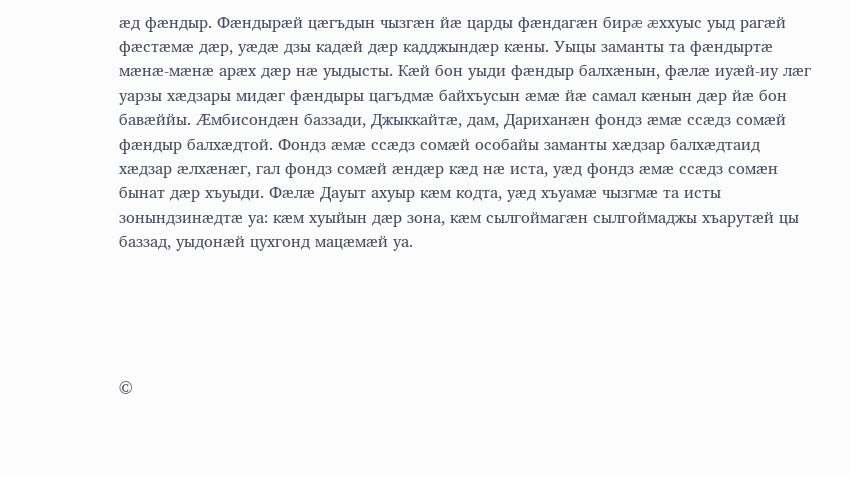æд фæндыр. Фæндырæй цæгъдын чызгæн йæ царды фæндагæн бирæ æххуыс уыд рагæй фæстæмæ дæр, уæдæ дзы кадæй дæр кадджындæр кæны. Уыцы заманты та фæндыртæ мæнæ-мæнæ арæх дæр нæ уыдысты. Кæй бон уыди фæндыр балхæнын, фæлæ иуæй-иу лæг уарзы хæдзары мидæг фæндыры цагъдмæ байхъусын æмæ йæ самал кæнын дæр йæ бон бавæййы. Æмбисондæн баззади, Джыккайтæ, дам, Дариханæн фондз æмæ ссæдз сомæй фæндыр балхæдтой. Фондз æмæ ссæдз сомæй особайы заманты хæдзар балхæдтаид хæдзар æлхæнæг, гал фондз сомæй æндæр кæд нæ иста, уæд фондз æмæ ссæдз сомæн бынат дæр хъуыди. Фæлæ Дауыт ахуыр кæм кодта, уæд хъуамæ чызгмæ та исты зонындзинæдтæ уа: кæм хуыйын дæр зона, кæм сылгоймагæн сылгоймаджы хъарутæй цы баззад, уыдонæй цухгонд мацæмæй уа.





©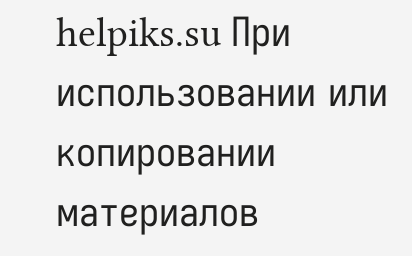helpiks.su При использовании или копировании материалов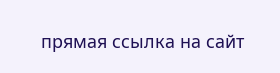прямая ссылка на сайт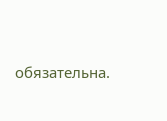обязательна.